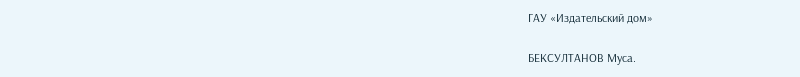ГАУ «Издательский дом»

БЕКСУЛТАНОВ Муса.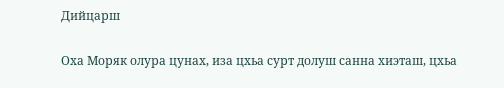Дийцарш


Оха Моряк олура цунах, иза цхьа сурт долуш санна хиэташ, цхьа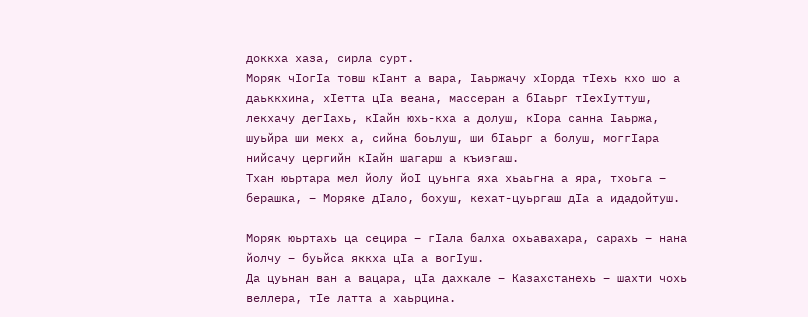доккха хаза, сирла сурт.
Моряк чIогIа товш кIант а вара, Iаьржачу хIорда тIехь кхо шо а даьккхина, хIетта цIа веана, массеран а бIаьрг тIехIуттуш, лекхачу дегIахь, кIайн юхь-кха а долуш, кIора санна Iаьржа, шуьйра ши мекх а, сийна боьлуш, ши бIаьрг а болуш, моггIара нийсачу цергийн кIайн шагарш а къиэгаш.
Тхан юьртара мел йолу йоI цуьнга яха хьаьгна а яра, тхоьга – берашка, – Моряке дIало, бохуш, кехат-цуьргаш дIа а идадойтуш.

Моряк юьртахь ца сецира – гIала балха охьавахара, сарахь – нана йолчу – буьйса яккха цIа а вогIуш.
Да цуьнан ван а вацара, цIа дахкале – Казахстанехь – шахти чохь веллера, тIе латта а хаьрцина.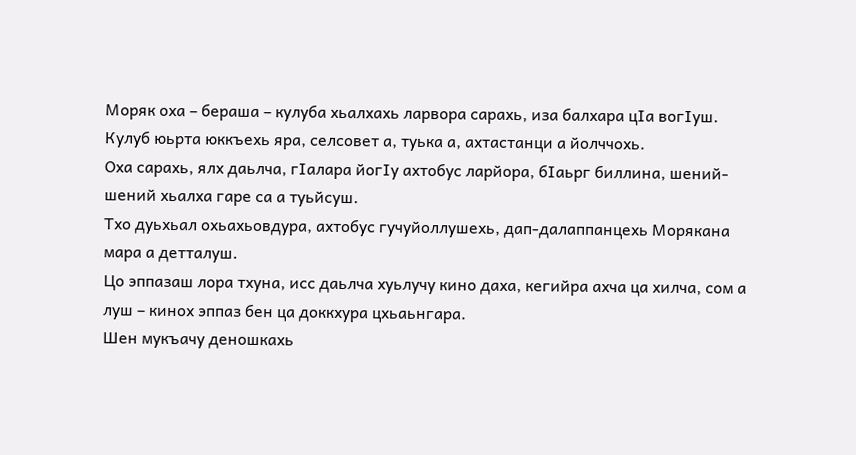Моряк оха – бераша – кулуба хьалхахь ларвора сарахь, иза балхара цIа вогIуш.
Кулуб юьрта юккъехь яра, селсовет а, туька а, ахтастанци а йолччохь.
Оха сарахь, ялх даьлча, гIалара йогIу ахтобус ларйора, бIаьрг биллина, шений-шений хьалха гаре са а туьйсуш.
Тхо дуьхьал охьахьовдура, ахтобус гучуйоллушехь, дап-далаппанцехь Морякана мара а детталуш.
Цо эппазаш лора тхуна, исс даьлча хуьлучу кино даха, кегийра ахча ца хилча, сом а луш – кинох эппаз бен ца доккхура цхьаьнгара.
Шен мукъачу деношкахь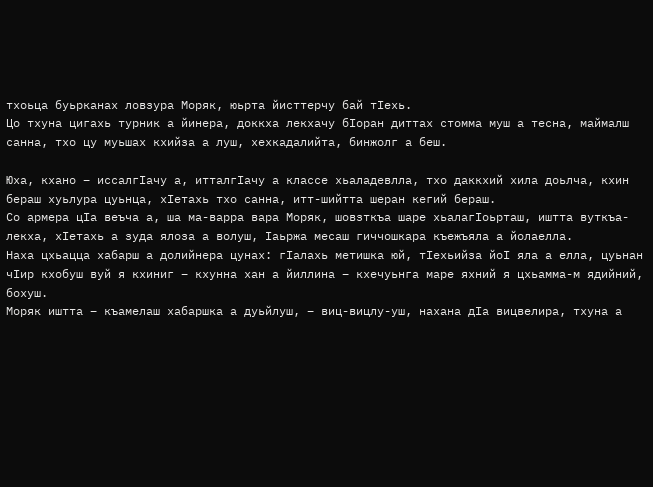тхоьца буьрканах ловзура Моряк, юьрта йисттерчу бай тIехь.
Цо тхуна цигахь турник а йинера, доккха лекхачу бIоран диттах стомма муш а тесна, маймалш санна, тхо цу муьшах кхийза а луш, хехкадалийта, бинжолг а беш.

Юха, кхано – иссалгIачу а, итталгIачу а классе хьаладевлла, тхо даккхий хила доьлча, кхин бераш хуьлура цуьнца, хIетахь тхо санна, итт-шийтта шеран кегий бераш.
Со армера цIа веъча а, ша ма-варра вара Моряк, шовзткъа шаре хьалагIоьрташ, иштта вуткъа-лекха, хIетахь а зуда ялоза а волуш, Iаьржа месаш гиччошкара къежъяла а йолаелла.
Наха цхьацца хабарш а долийнера цунах: гIалахь метишка юй, тIехьийза йоI яла а елла, цуьнан чIир кхобуш вуй я кхиниг – кхунна хан а йиллина – кхечуьнга маре яхний я цхьамма-м ядийний, бохуш.
Моряк иштта – къамелаш хабаршка а дуьйлуш, – виц-вицлу-уш, нахана дIа вицвелира, тхуна а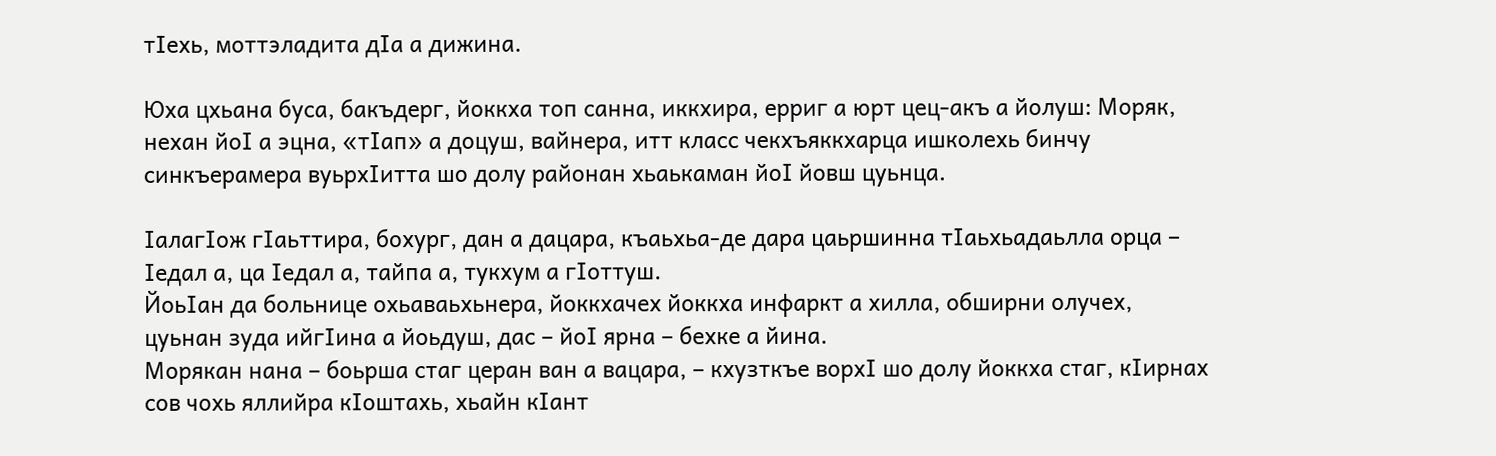тIехь, моттэладита дIа а дижина.

Юха цхьана буса, бакъдерг, йоккха топ санна, иккхира, ерриг а юрт цец-акъ а йолуш: Моряк, нехан йоI а эцна, «тIап» а доцуш, вайнера, итт класс чекхъяккхарца ишколехь бинчу синкъерамера вуьрхIитта шо долу районан хьаькаман йоI йовш цуьнца.

IалагIож гIаьттира, бохург, дан а дацара, къаьхьа-де дара цаьршинна тIаьхьадаьлла орца – Iедал а, ца Iедал а, тайпа а, тукхум а гIоттуш.
ЙоьIан да больнице охьаваьхьнера, йоккхачех йоккха инфаркт а хилла, обширни олучех, цуьнан зуда ийгIина а йоьдуш, дас – йоI ярна – бехке а йина.
Морякан нана – боьрша стаг церан ван а вацара, – кхузткъе ворхI шо долу йоккха стаг, кIирнах сов чохь яллийра кIоштахь, хьайн кIант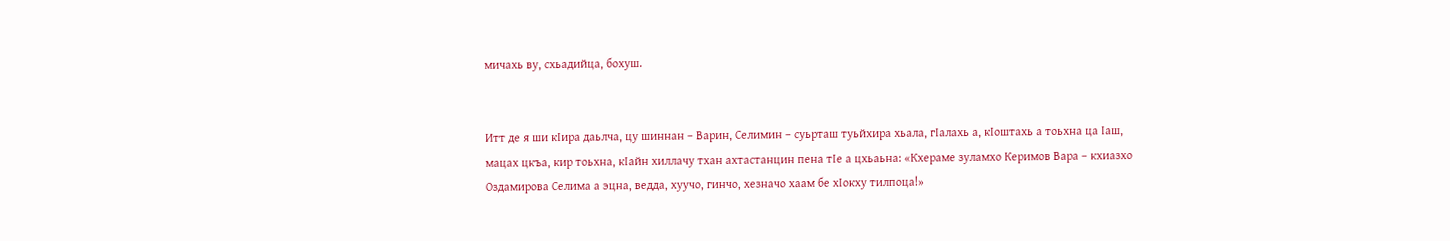мичахь ву, схьадийца, бохуш.


Итт де я ши кIира даьлча, цу шиннан – Варин, Селимин – суьрташ туьйхира хьала, гIалахь а, кIоштахь а тоьхна ца Iаш, мацах цкъа, кир тоьхна, кIайн хиллачу тхан ахтастанцин пена тIе а цхьаьна: «Кхераме зуламхо Керимов Вара – кхиазхо Оздамирова Селима а эцна, ведда, хуучо, гинчо, хезначо хаам бе хIокху тилпоца!»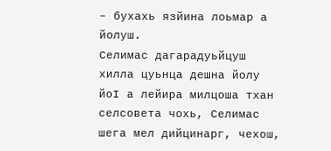– бухахь язйина лоьмар а йолуш.
Селимас дагарадуьйцуш хилла цуьнца дешна йолу йоI а лейира милцоша тхан селсовета чохь, Селимас шега мел дийцинарг, чехош,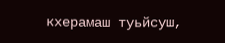кхерамаш туьйсуш,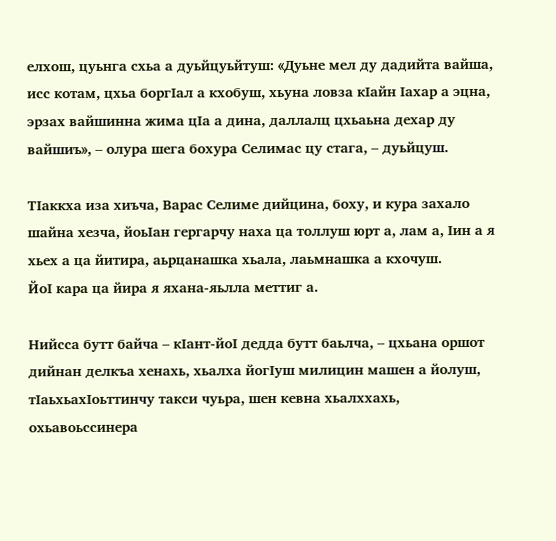елхош, цуьнга схьа а дуьйцуьйтуш: «Дуьне мел ду дадийта вайша, исс котам, цхьа боргIал а кхобуш, хьуна ловза кIайн Iахар а эцна, эрзах вайшинна жима цIа а дина, даллалц цхьаьна дехар ду вайшиъ», – олура шега бохура Селимас цу стага, – дуьйцуш.

ТIаккха иза хиъча, Варас Селиме дийцина, боху, и кура захало шайна хезча, йоьIан гергарчу наха ца толлуш юрт а, лам а, Iин а я хьех а ца йитира, аьрцанашка хьала, лаьмнашка а кхочуш.
ЙоI кара ца йира я яхана-яьлла меттиг а.

Нийсса бутт байча – кIант-йоI дедда бутт баьлча, – цхьана оршот дийнан делкъа хенахь, хьалха йогIуш милицин машен а йолуш, тIаьхьахIоьттинчу такси чуьра, шен кевна хьалххахь, охьавоьссинера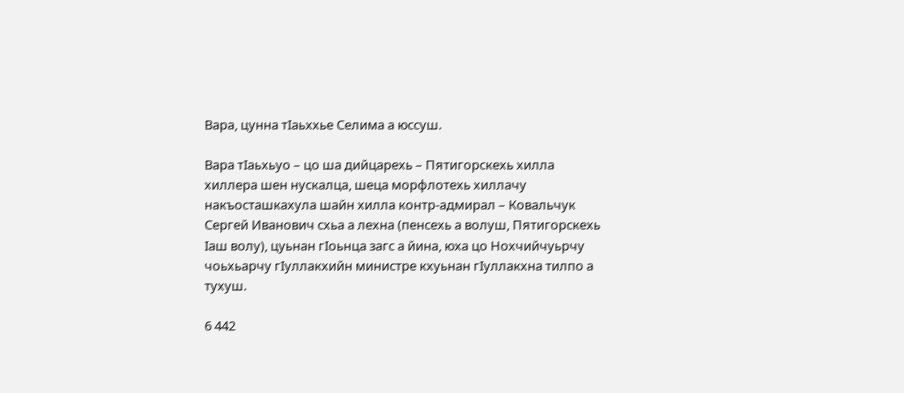Вара, цунна тIаьххье Селима а юссуш.

Вара тIаьхьуо – цо ша дийцарехь – Пятигорскехь хилла хиллера шен нускалца, шеца морфлотехь хиллачу накъосташкахула шайн хилла контр-адмирал – Ковальчук Сергей Иванович схьа а лехна (пенсехь а волуш, Пятигорскехь Iаш волу), цуьнан гIоьнца загс а йина, юха цо Нохчийчуьрчу чоьхьарчу гIуллакхийн министре кхуьнан гIуллакхна тилпо а тухуш.

6 442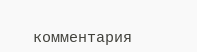комментария